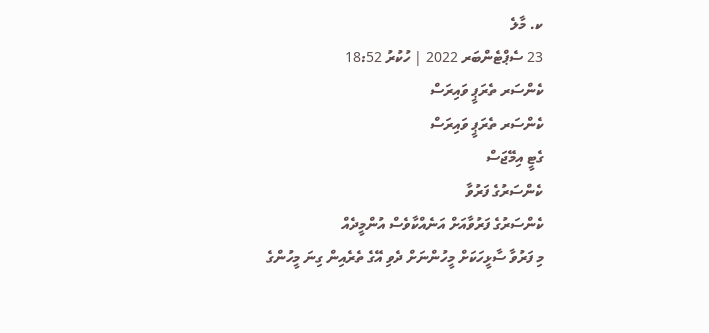ކ. މާލެ
23 ސެޕްޓެންބަރ 2022 | ހުކުރު 18:52
ކެންސަރ ތެރަޕީ ވައިރަސް
ކެންސަރ ތެރަޕީ ވައިރަސް
ގެޓީ އިމޭޖަސް
ކެންސަރުގެ ފަރުވާ
ކެންސަރުގެ ފަރުވާއަށް އަނެއްކާވެސް އުންމީދެއް
މި ފަރުވާ ސާޅީހަކަށް މީހުންނަށް ދެވި އޭގެ ތެރެއިން ގިނަ މީހުންގެ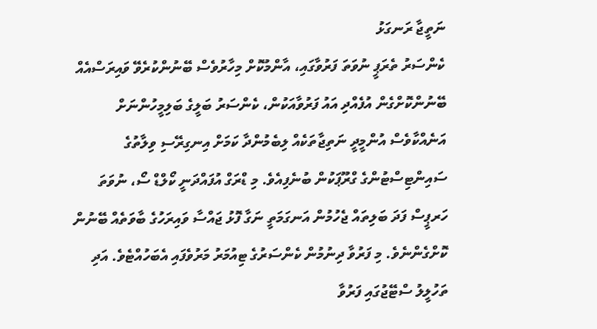ނަތީޖާ ރަނގަޅު
ކެންސަރު ތެރަޕީ ނުވަތަ ފަރުވާގައި، އާންމުކޮށް މިހާރުވެސް ބޭނުންކުރެވޭ ވައިރަސްއެއް ބޭނުންކޮށްގެން އުފެއްދި އައު ފަރުވާއަކުން، ކެންސަރު ބަލީގެ ބަލިމީހުންނަށް އަނެއްކާވެސް އުންމީދީ ނަތިޖާތަކެއް ލިބެމުންދާ ކަމަށް އިނގިރޭސި ވިލާތުގެ ސައިންޓިސްޓުންގެ ގްރޫޕަކުން ބުނެފިއެވެ. މި ޑްރަގް އުފައްދަނީ ކޯލްޑް ސޯ، ނުވަތަ ހަރޕީސް ފަދަ ބަލިތައް ޖެހުމުން އަނގަމަތީ ނަގާ ފޮޅު ޖައްސާ ވައިރަހުގެ ބާވަތެއް ބޭނުން ކޮށްގެންނެވެ. މި ފަރުވާ ދިނުމުން ކެންސަރުގެ ޓިއުމަރު މަރުވެފައި އެބަހުއްޓެވެ. އަދި ތަހުލީލު ސްޓޭޖުގައި ފަރުވާ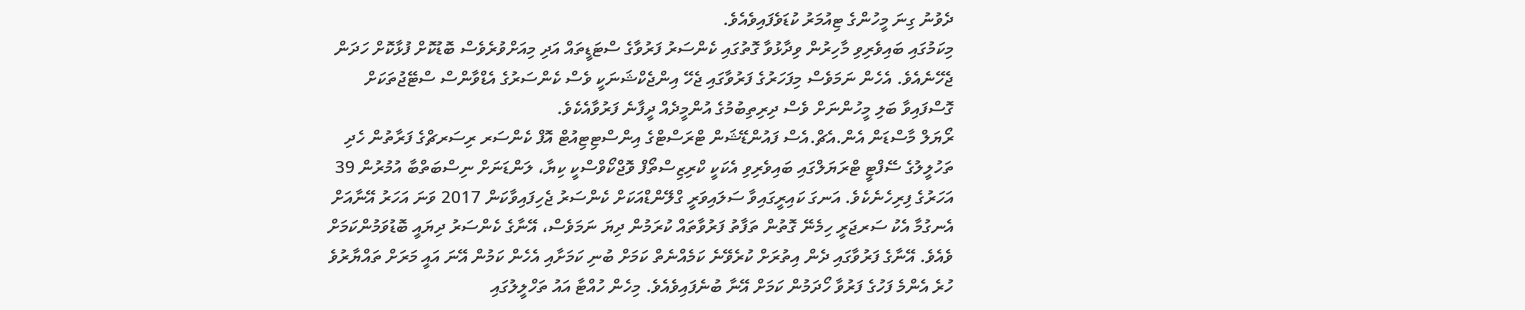ދެވުނު ގިނަ މީހުންގެ ޓިއުމަރު ކުޑަވެފައިވެއެވެ.
މިކަމުގައި ބައިވެރިވި މާހިރުން ވިދާޅުވާ ގޮތުގައި ކެންސަރު ފަރުވާގެ ސްޓަޑީތައް އަދި މިއަށްވުރެވެސް ބޮޑުކޮށް ފުޅާކޮށް ހަދަން ޖެހޭނެއެވެ. އެހެން ނަމަވެސް މިފަހަރުގެ ފަރުވާގައި ޖެހޭ އިންޖެކްޝަނަކީ ވެސް ކެންސަރުގެ އެޑްވާންސް ސްޓޭޖުތަކަށް ގޮސްފައިވާ ބަލި މީހުންނަށް ވެސް ދިރިތިބުމުގެ އުންމީދެއް ދީފާނެ ފަރުވާއެކެވެ.
ރޯޔަލް މާސްޑަން އެން.އެޗް.އެސް ފައުންޑޭޝަން ޓްރަސްޓްގެ އިންސްޓިޓިއުޓް އޮފް ކެންސަރ ރިސަރޗްގެ ފަރާތުން ހެދި ތަހުލީލުގެ ސޭފްޓީ ޓްރަޔަލްގައި ބައިވެރިވި އެކަކީ ކްރިޒިސްތޯފް ވޮޖްކޯވްސްކީ ކިޔާ، ލަންޑަނަށް ނިސްބަތްބާ އުމުރުން 39 އަހަރުގެ ފިރިހެނެކެވެ. އަނގަ ކައިރީގައިވާ ސަލައިވަރީ ގްލޭންޑްއަކަށް ކެންސަރު ޖެހިފައިވާކަން 2017 ވަނަ އަހަރު އޭނާއަށް އެނގުމާ އެކު ސަރޖަރީ ހިމެނޭ ގޮތުން ތަފާތު ފަރުވާތައް ކުރަމުން ދިޔަ ނަމަވެސް، އޭނާގެ ކެންސަރު ދިޔައީ ބޮޑުވަމުންކަމަށް ވެއެވެ. އޭނާގެ ފަރުވާގައި ދެން އިތުރަށް ކުރެވޭނެ ކަމެއްނެތް ކަމަށް ބުނި ކަމަށާއި އެހެން ކަމުން އޭނަ އައީ މަރަށް ތައްޔާރުވެ ހުރެ އެންމެ ފަހުގެ ފަރުވާ ހޯދަމުން ކަމަށް އޭނާ ބުނެފައިވެއެވެ. މިހެން ހުއްޓާ އައު ތަހްލީލުގައި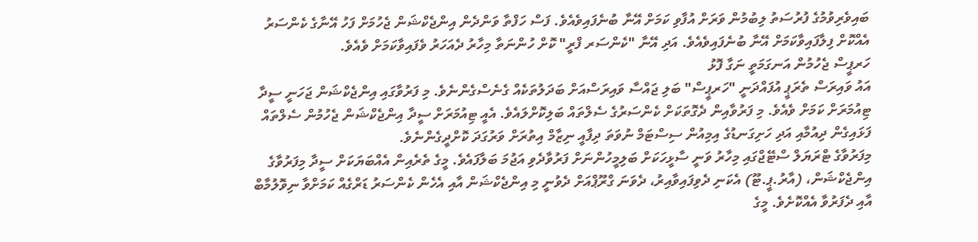ބައިވެރިވުމުގެ ފުރުސަތު ލިބުމުން ވަރަށް އުފާވި ކަމަށް އޭނާ ބުނެފައިވެއެވެ. ފަސް ހަފްތާ ވަންދެން އިންޖެކްޝަން ޖެހުމަށް ފަހު އޭނާގެ ކެންސަރު އެއްކޮށް ފިލާފައިވާކަމަށް އޭނާ ބުނެފައިވެއެވެ. އަދި އޭނާ "ކެންސަރ ފްރީ" ކޮށް ހުންނަތާ މިހާރު ދެއަހަރު ވެފައިވާކަމަށް ވެއެވެ.
ހަރޕީސް ޖެހުމުން އަނގަމަތީ ނަގާ ފޮޅު
އައު ވައިރަސް ތެރަޕީ އުފައްދަނީ "ހަރޕީސް" ބަލި ޖައްސާ ވައިރަސްއަށް ބަދަލުތަކެއް ގެނެސްގެންނެވެ. މި ފަރުވާގައި އިންޖެކްޝަން ޖަހަނީ ސީދާ ޓިއުމަރަށް ކަމަށް ވެއެވެ. މި ފަރުވާއިން ދެގޮތަކަށް ކެންސަރުގެ ސެލްތައް ބަލިކޮށްލައެވެ. އެއީ ޓިއުމަރަށް ސީދާ އިންޖެކްޝަން ޖެހުމުން ސެލްތައް ފަޅައިގެން ދިއުމާއި އަދި ހަށިގަނޑުގެ އިމިއުން ސިސްޓަމް ނުވަތަ ދިފާއީ ނިޒާމް އިތުރަށް ވަރުގަދަ ކޮށްދީގެންނެވެ.
މިފަރުވާގެ ޓްރަޔަލް ސްޓޭޖްގައި މިހާރު ވަނީ ސާޅީހަކަށް ބަލިމީހުންނަށް ފަރުވާދެވި އަޖުމަ ބަލާފައެވެ. މީގެ ތެރެއިން އެއްބަޔަކަށް ސީދާ މިފަރުވާގެ އިންޖެކްޝަން، (އާރު.ޕީ.ޓޫ) އެކަނި ދެވިފައިވާއިރު، ދެވަނަ ގްރޫޕްއަށް ދެވުނީ މި އިންޖެކްޝަން އާއި އެހެން ކެންސަރު ޑަރްގެއް ކަމަށްވާ ނިވޮލުމާބް އާއި ދެފަރުވާ އެއްކޮށެވެ. މީގެ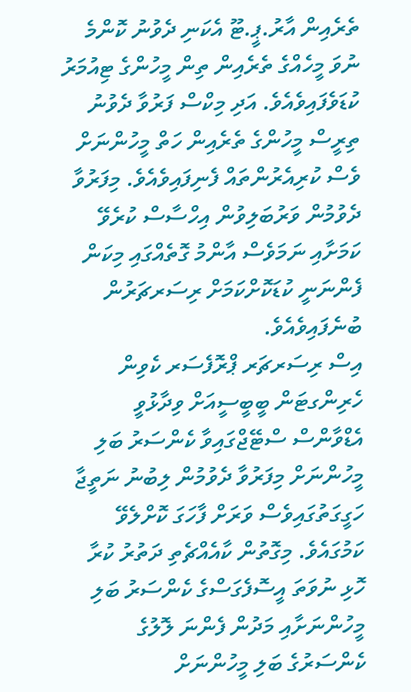ތެރެއިން އާރު.ޕީ.ޓޫ އެކަނި ދެވުނު ކޮންމެ ނުވަ މީހެއްގެ ތެރެއިން ތިން މީހުންގެ ޓިއުމަރު ކުޑަވެފައިވެއެވެ. އަދި މިކްސް ފަރުވާ ދެވުނު ތިރީސް މީހުންގެ ތެރެއިން ހަތް މީހުންނަށް ވެސް ކުރިއެރުންތައް ފެނިފައިވެއެވެ. މިފަރުވާ ދެވުމުން ވަރުބަލިވުން އިހްސާސް ކުރެވޭ ކަމަށާއި ނަމަވެސް އާންމު ގޮތެއްގައި މިކަން ފެންނަނީ ކުޑަކޮށްކަމަށް ރިސަރޗަރުން ބުނެފައިވެއެވެ.
އިސް ރިސަރޗަރ ޕްރޮފެސަރ ކެވިން ހެރިންގޓަން ބީބީސީއަށް ވިދާޅުވީ އެޑްވާންސް ސްޓޭޖްގައިވާ ކެންސަރު ބަލި މީހުންނަށް މިފަރުވާ ދެވުމުން ލިބުނު ނަތީޖާ ހަގީގަތުގައިވެސް ވަރަށް ފާހަގަ ކޮށްލެވޭ ކަމުގައެވެ. މިގޮތުން ކާއެއްޗެތި ދަތުރު ކުރާ ހޮޅި ނުވަތަ އީސޮފެގަސްގެ ކެންސަރު ބަލި މީހުންނަށާއި މަދުން ފެންނަ ލޮލުގެ ކެންސަރުގެ ބަލި މީހުންނަށް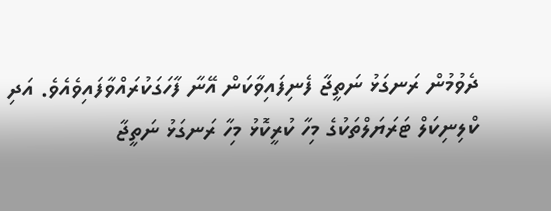ދެވުމުން ރަނގަޅު ނަތީޖާ ފެނިފައިވާކަން އޭނާ ފާހަގަކުރައްވާފައިވެއެވެ. އަދި ކްލިނިކަލް ޓަރަޔަލްތަކުގެ މިހާ ކުރީކޮޅު މިހާ ރަނގަޅު ނަތީޖާ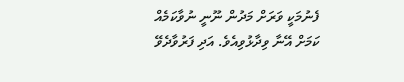ފެނުމަކީ ވަރަށް މަދުން ނޫނީ ނުވާކަމެއް ކަމަށް އޭނާ ވިދާޅުވިއެވެ. އަދި ފަރުވާދެވޭ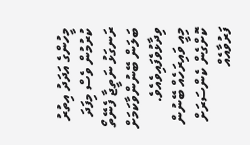މީހުންގެ އަދަދު އިތުރު ކުރުމުން ވެސް މިފަދަ ރަނގަޅު ނަތީޖާ ފެނޭތޯ ބަލަން ބޭނުންވާކަމަށް ވިދާޅުވެފައިވެއެވެ.
މިއީ ވައިރަހެއް ބޭނުން ކޮށްގެން ކެންސަރަށް ފަރުވާއެއް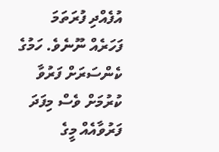އުފެއްދި ފުރަތަމަ ފަހަރެއް ނޫނެވެ. ހަމުގެ ކެންސަރަށް ފަރުވާ ކުރުމަށް ވެސް މިފަދަ ފަރުވާއެއް މީގެ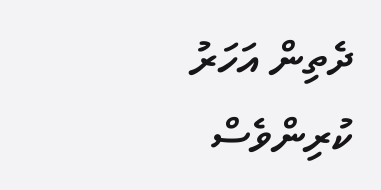ދެތިން އަހަރު ކުރިންވެސް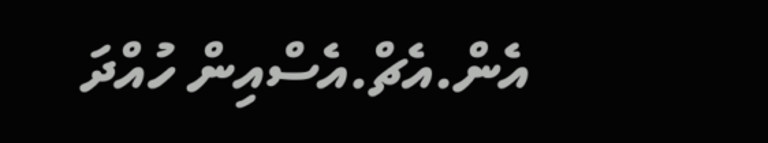އެން.އެޗް.އެސްއިން ހުއްދަ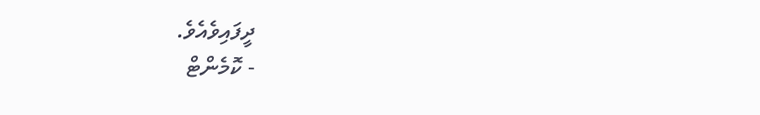ދީފައިވެއެވެ.
- ކޮމެންޓް